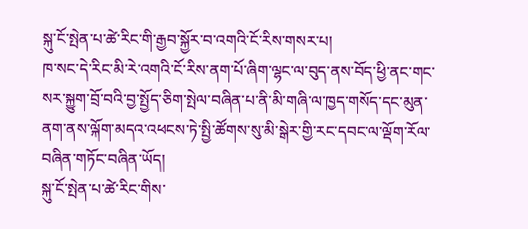སྐུ་ངོ་སྤེན་པ་ཚེ་རིང་གི་རྒྱབ་སྐྱོར་བ་འགའི་ངོ་རིས་གསར་པ།
ཁ་སང་དེ་རིང་མི་རེ་འགའི་ངོ་རིས་ནག་པོ་ཞིག་ལྷང་ལ་བུད་ནས་བོད་ཕྱི་ནང་གང་སར་སྐྱུག་བྲོ་བའི་བྱ་སྤྱོད་ཅིག་སྤེལ་བཞིན་པ་ནི་མི་གཞི་ལ་ཁྱད་གསོད་དང་མུན་ནག་ནས་ལྐོག་མདའ་འཕངས་ཏེ་སྤྱི་ཚོགས་སུ་མི་སྒེར་གྱི་རང་དབང་ལ་ལྡོག་རོལ་བཞིན་གཏོང་བཞིན་ཡོད།
སྐུ་ངོ་སྤེན་པ་ཚེ་རིང་གིས་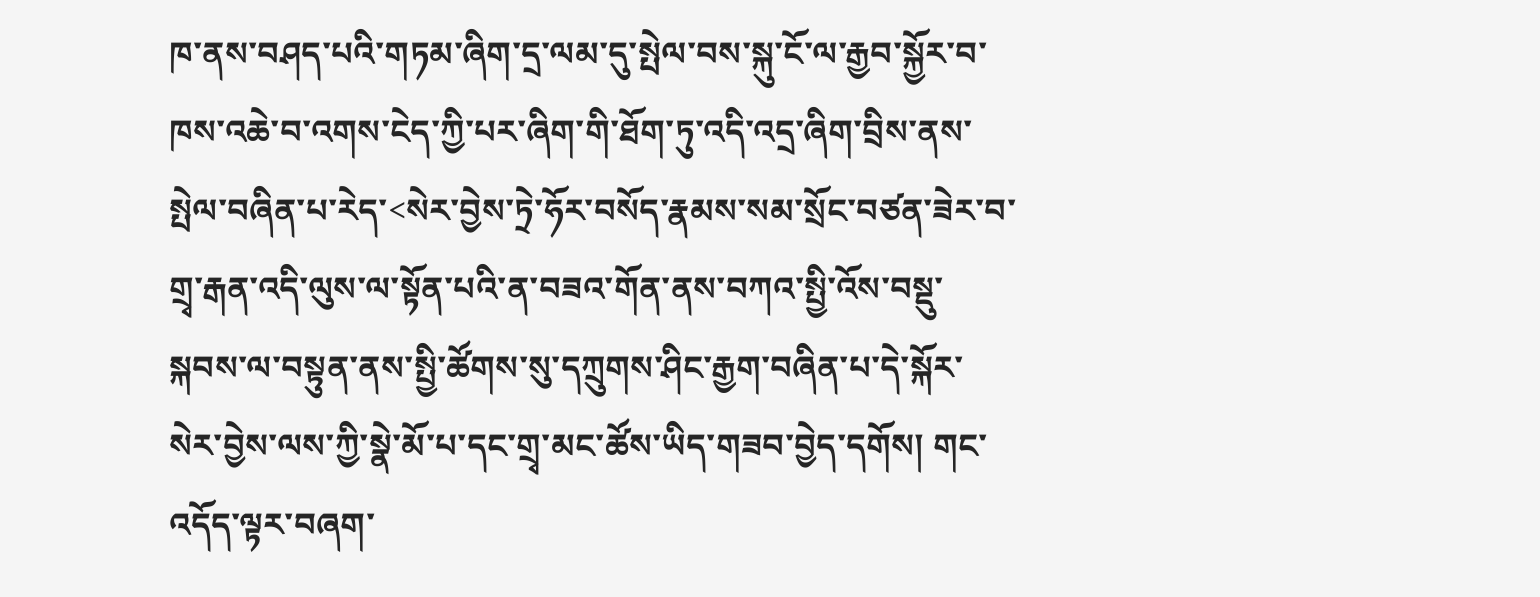ཁ་ནས་བཤད་པའི་གཏམ་ཞིག་དྲ་ལམ་དུ་སྤེལ་བས་སྐུ་ངོ་ལ་རྒྱབ་སྐྱོར་བ་ཁས་འཆེ་བ་འགས་ངེད་ཀྱི་པར་ཞིག་གི་ཐོག་ཏུ་འདི་འདྲ་ཞིག་བྲིས་ནས་སྤེལ་བཞིན་པ་རེད་<སེར་བྱེས་ཏྲེ་ཧོར་བསོད་རྣམས་སམ་སྲོང་བཙན་ཟེར་བ་གྲྭ་རྒན་འདི་ལུས་ལ་སྟོན་པའི་ན་བཟའ་གོན་ནས་བཀའ་སྤྱི་འོས་བསྡུ་སྐབས་ལ་བསྟུན་ནས་སྤྱི་ཚོགས་སུ་དཀྲུགས་ཤིང་རྒྱག་བཞིན་པ་དེ་སྐོར་སེར་བྱེས་ལས་ཀྱི་སྣེ་མོ་པ་དང་གྲྭ་མང་ཚོས་ཡིད་གཟབ་བྱེད་དགོས། གང་འདོད་ལྟར་བཞག་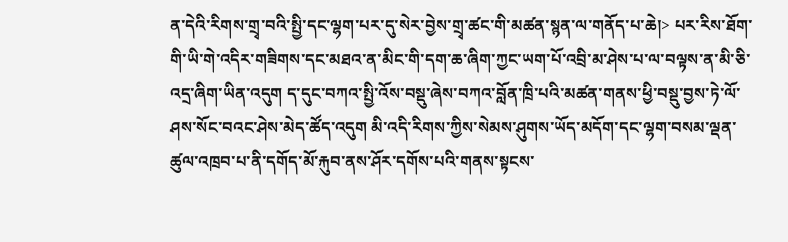ན་དེའི་རིགས་གྲྭ་བའི་སྤྱི་དང་ལྷག་པར་དུ་སེར་བྱེས་གྲྭ་ཚང་གི་མཚན་སྙན་ལ་གནོད་པ་ཆེ།> པར་རིས་ཐོག་གི་ཡི་གེ་འདིར་གཟིགས་དང་མཐའ་ན་མིང་གི་དག་ཆ་ཞིག་ཀྱང་ཡག་པོ་འབྲི་མ་ཤེས་པ་ལ་བལྟས་ན་མི་ཅི་འདྲ་ཞིག་ཡིན་འདུག ད་དུང་བཀའ་སྤྱི་འོས་བསྡུ་ཞེས་བཀའ་བློན་ཁྲི་པའི་མཚན་གནས་ཕྱི་བསྡུ་བྱས་ཏེ་ལོ་ཤས་སོང་བའང་ཤེས་མེད་ཚོད་འདུག མི་འདི་རིགས་ཀྱིས་སེམས་ཤུགས་ཡོད་མདོག་དང་ལྷག་བསམ་ལྡན་ཚུལ་འཁྲབ་པ་ནི་དགོད་མོ་རྐུབ་ནས་ཤོར་དགོས་པའི་གནས་སྟངས་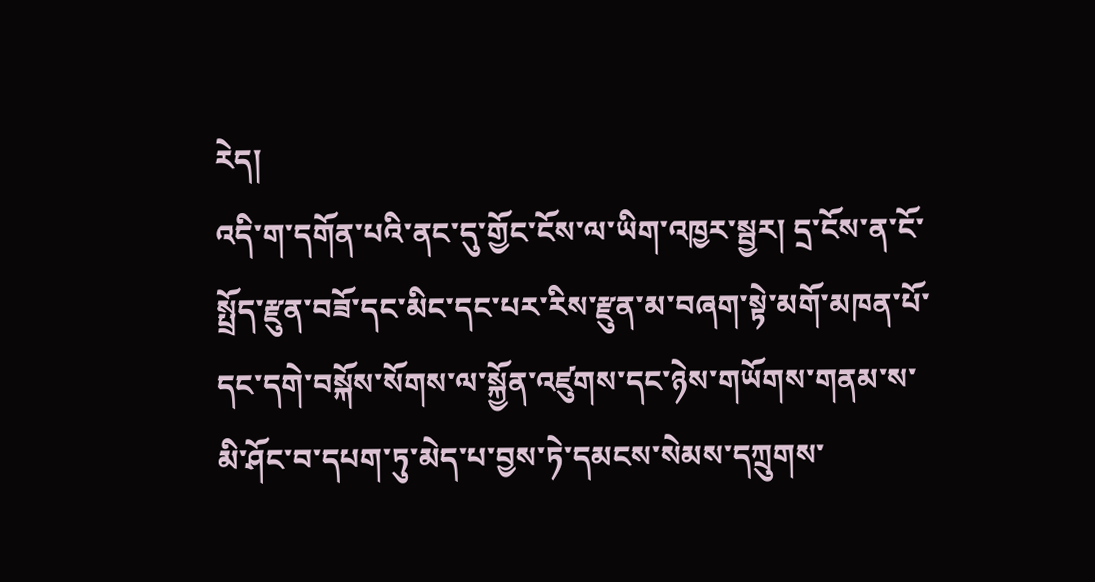རེད།
འདི་ག་དགོན་པའི་ནང་དུ་གྱོང་ངོས་ལ་ཡིག་འཁྱར་སྦྱར། དྲ་ངོས་ན་ངོ་སྤྲོད་རྫུན་བཟོ་དང་མིང་དང་པར་རིས་རྫུན་མ་བཞག་སྟེ་མགོ་མཁན་པོ་དང་དགེ་བསྐོས་སོགས་ལ་སྐྱོན་འཛུགས་དང་ཉེས་གཡོགས་གནམ་ས་མི་ཤོང་བ་དཔག་ཏུ་མེད་པ་བྱས་ཏེ་དམངས་སེམས་དཀྲུགས་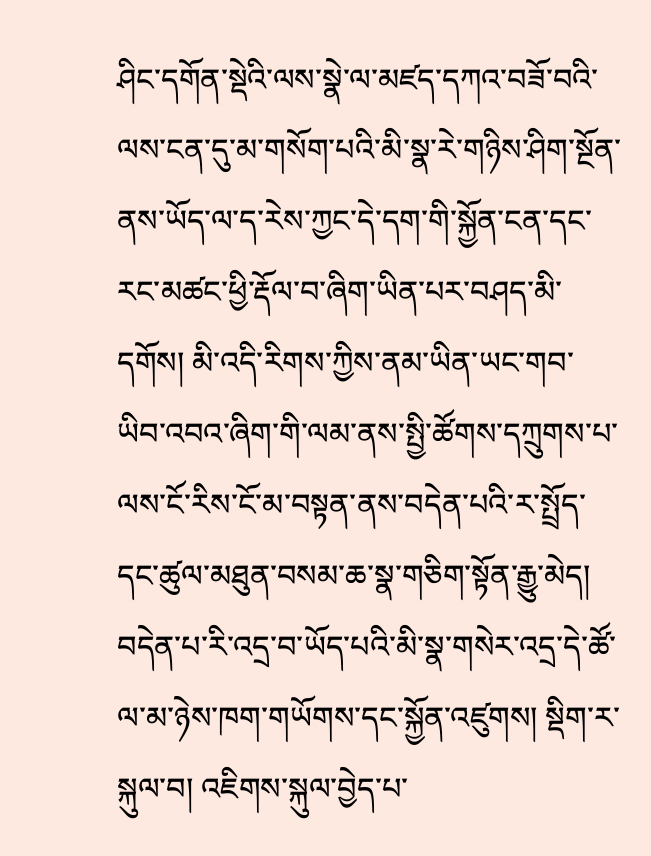ཤིང་དགོན་སྡེའི་ལས་སྣེ་ལ་མཛད་དཀའ་བཟོ་བའི་ལས་ངན་དུ་མ་གསོག་པའི་མི་སྣ་རེ་གཉིས་ཤིག་སྔོན་ནས་ཡོད་ལ་ད་རེས་ཀྱང་དེ་དག་གི་སྐྱོན་ངན་དང་རང་མཚང་ཕྱི་རྡོལ་བ་ཞིག་ཡིན་པར་བཤད་མི་དགོས། མི་འདི་རིགས་ཀྱིས་ནམ་ཡིན་ཡང་གབ་ཡིབ་འབའ་ཞིག་གི་ལམ་ནས་སྤྱི་ཚོགས་དཀྲུགས་པ་ལས་ངོ་རིས་ངོ་མ་བསྟན་ནས་བདེན་པའི་ར་སྤྲོད་དང་ཚུལ་མཐུན་བསམ་ཆ་སྣ་གཅིག་སྟོན་རྒྱུ་མེད།
བདེན་པ་རི་འདྲ་བ་ཡོད་པའི་མི་སྣ་གསེར་འདྲ་དེ་ཚོ་ལ་མ་ཉེས་ཁག་གཡོགས་དང་སྐྱོན་འཛུགས། སྡིག་ར་སྐུལ་བ། འཇིགས་སྐུལ་བྱེད་པ་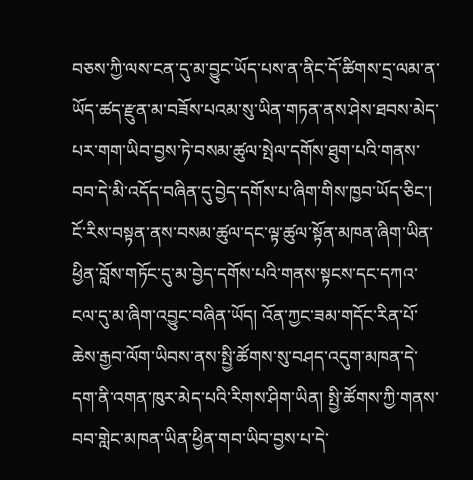བཅས་ཀྱི་ལས་ངན་དུ་མ་བྱུང་ཡོད་པས་ན་ནིང་དོ་ཚིགས་དྲ་ལམ་ན་ཡོད་ཚད་རྫུན་མ་བཟོས་པའམ་སུ་ཡིན་གཏན་ནས་ཤེས་ཐབས་མེད་པར་གག་ཡིབ་བྱས་ཏེ་བསམ་ཚུལ་སྤེལ་དགོས་ཐུག་པའི་གནས་བབ་དེ་མི་འདོད་བཞིན་དུ་བྱེད་དགོས་པ་ཞིག་གིས་ཁྱབ་ཡོད་ཅིང་། ངོ་རིས་བསྟན་ནས་བསམ་ཚུལ་དང་ལྟ་ཚུལ་སྟོན་མཁན་ཞིག་ཡིན་ཕྱིན་བློས་གཏོང་དུ་མ་བྱེད་དགོས་པའི་གནས་སྟངས་དང་དཀའ་ངལ་དུ་མ་ཞིག་འབྱུང་བཞིན་ཡོད། འོན་ཀྱང་ཟམ་གདོང་རིན་པོ་ཆེས་རྒྱབ་ལོག་ཡིབས་ནས་སྤྱི་ཚོགས་སུ་བཤད་འདུག་མཁན་དེ་དག་ནི་འགན་ཁུར་མེད་པའི་རིགས་ཤིག་ཡིན། སྤྱི་ཚོགས་ཀྱི་གནས་བབ་གླེང་མཁན་ཡིན་ཕྱིན་གབ་ཡིབ་བྱས་པ་དེ་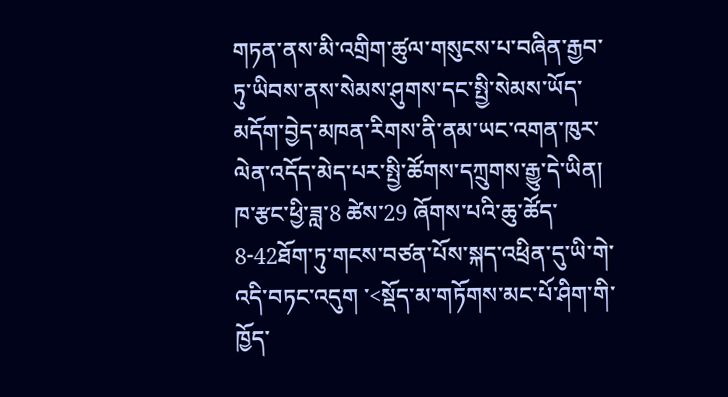གཏན་ནས་མི་འགྲིག་ཚུལ་གསུངས་པ་བཞིན་རྒྱབ་ཏུ་ཡིབས་ནས་སེམས་ཤུགས་དང་སྤྱི་སེམས་ཡོད་མདོག་བྱེད་མཁན་རིགས་ནི་ནམ་ཡང་འགན་ཁུར་ལེན་འདོད་མེད་པར་སྤྱི་ཚོགས་དཀྲུགས་རྒྱུ་དེ་ཡིན།
ཁ་རྩང་ཕྱི་ཟླ་8 ཚེས་29 ཞོགས་པའི་ཆུ་ཚོད་8-42ཐོག་ཏུ་གངས་བཙན་པོས་སྐད་འཕྲིན་དུ་ཡི་གེ་འདི་བཏང་འདུག ་<སྡོད་མ་གཏོགས་མང་པོ་ཤིག་གི་ཁྱོད་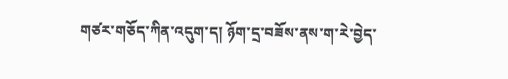གཙར་གཅོད་ཀིན་འདུག་ད། ཉོག་དྲ་བཟོས་ནས་ག་རེ་བྱེད་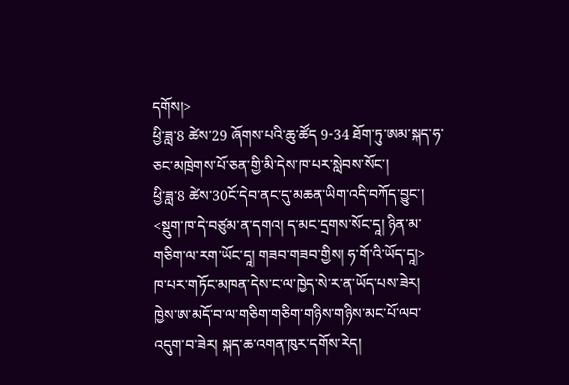དགོས།>
ཕྱི་ཟླ་8 ཚེས་29 ཞོགས་པའི་ཆུ་ཚོད 9-34 ཐོག་ཏུ་ཨམ་སྐད་ཧ་ཅང་མཁྲེགས་པོ་ཅན་གྱི་མི་དེས་ཁ་པར་སླེབས་སོང་།
ཕྱི་ཟླ་8 ཚེས་30ངོ་དེབ་ནང་དུ་མཆན་ཡིག་འདི་བཀོད་བྱུང་། <སྡུག་ཁ་དེ་བཙུམ་ན་དགའ། ད་མང་དྲགས་སོང་དཱ། ཉིན་མ་གཅིག་ལ་རག་ཡོང་དཱ། གཟབ་གཟབ་གྱིས། ཧ་གོ་འི་ཡོད་དཱ།>
ཁ་པར་གཏོང་མཁན་དེས་ང་ལ་ཁྱེད་སེ་ར་ན་ཡོད་པས་ཟེར། ཁྱེས་ཨ་མདོ་བ་ལ་གཅིག་གཅིག་གཉིས་གཉིས་མང་པོ་ལབ་འདུག་བ་ཟེར། སྐད་ཆ་འགན་ཁུར་དགོས་རེད།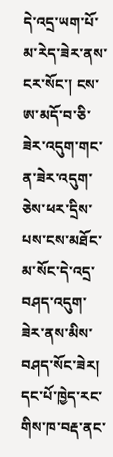དེ་འདྲ་ཡག་པོ་མ་རེད་ཟེར་ནས་ངར་སོང་། ངས་ཨ་མདོ་བ་ཅི་ཟེར་འདུག་གང་ན་ཟེར་འདུག་ཅེས་ཕར་དྲིས་པས་ངས་མཐོང་མ་སོང་དེ་འདྲ་བཤད་འདུག་ཟེར་ནས་མིས་བཤད་སོང་ཟེར། དང་པོ་ཁྱེད་རང་གིས་ཁ་བརྡ་ནང་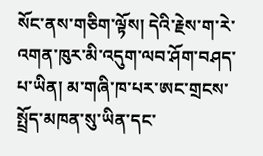སོང་ནས་གཅིག་ལྟོས། དེའི་རྗེས་ག་རེ་འགན་ཁུར་མི་འདུག་ལབ་ཤོག་བཤད་པ་ཡིན། མ་གཞི་ཁ་པར་ཨང་གྲངས་སྤྲོད་མཁན་སུ་ཡིན་དང་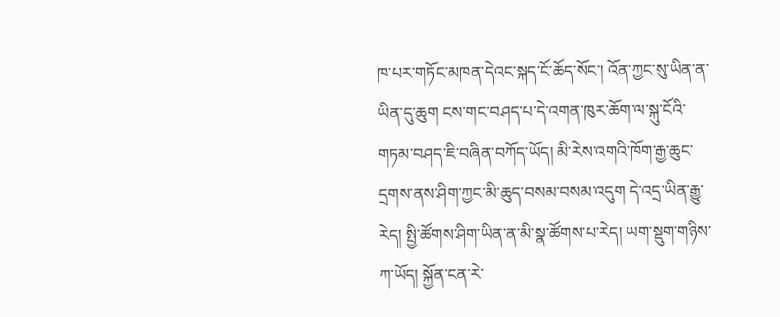ཁ་པར་གཏོང་མཁན་དེའང་སྐད་ངོ་ཆོད་སོང་། འོན་ཀྱང་སུ་ཡིན་ན་ཡིན་དུ་ཆུག ངས་གང་བཤད་པ་དེ་འགན་ཁུར་ཆོག་ལ་སྐུ་ངོའི་གཏམ་བཤད་ཇི་བཞིན་བཀོད་ཡོད། མི་རེས་འགའི་ཁོག་རྒྱ་ཆུང་དྲགས་ནས་ཤིག་ཀྱང་མི་ཆུད་བསམ་བསམ་འདུག དེ་འདྲ་ཡིན་རྒྱུ་རེད། སྤྱི་ཚོགས་ཤིག་ཡིན་ན་མི་སྣ་ཚོགས་པ་རེད། ཡག་སྡུག་གཉིས་ཀ་ཡོད། སྐྱོན་ངན་རེ་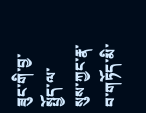ཟུང་གི་བྱ་སྤྱོད་ལ་སུས་ཀྱང་རྣ་བ་གཏོད་མི་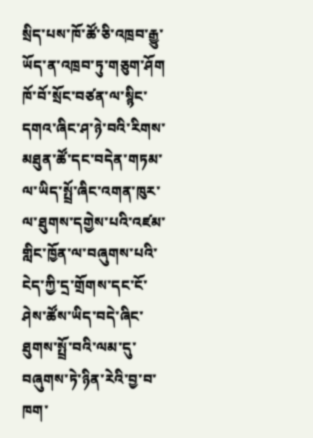སྲིད་པས་ཁོ་ཚོ་ཅི་འཁྲབ་རྒྱུ་ཡོད་ན་འཁྲབ་ཏུ་གཅུག་ཤོག
ཁོ་བོ་སྲོང་བཙན་ལ་སྙིང་དགའ་ཞིང་ཤ་ཉེ་བའི་རིགས་མཐུན་ཚོ་དང་བདེན་གཏམ་ལ་ཡིད་སྤྲོ་ཞིང་འགན་ཁུར་ལ་ཐུགས་དགྱེས་པའི་འཛམ་གླིང་ཁྱོན་ལ་བཞུགས་པའི་ངེད་ཀྱི་དྲ་གྲོགས་དང་ངོ་ཤེས་ཚོས་ཡིད་བདེ་ཞིང་ཐུགས་སྤྲོ་བའི་ལམ་དུ་བཞུགས་ཏེ་ཉིན་རེའི་བྱ་བ་ཁག་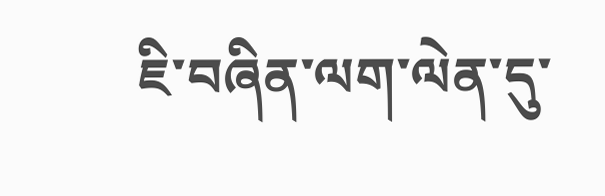ཇི་བཞིན་ལག་ལེན་དུ་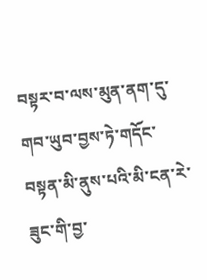བསྟར་བ་ལས་མུན་ནག་དུ་གབ་ཡུབ་བྱས་ཏེ་གདོང་བསྟན་མི་ནུས་པའི་མི་ངན་རེ་ཟུང་གི་བྱ་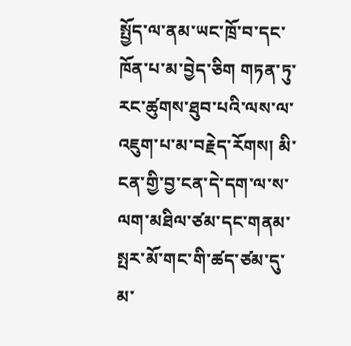སྤྱོད་ལ་ནམ་ཡང་ཁྲོ་བ་དང་ཁོན་པ་མ་བྱེད་ཅིག གཏན་ཏུ་རང་ཚུགས་ཐུབ་པའི་ལས་ལ་འཇུག་པ་མ་བརྗེད་རོགས། མི་ངན་གྱི་བྱ་ངན་དེ་དག་ལ་ས་ལག་མཐིལ་ཙམ་དང་གནམ་སྤར་མོ་གང་གི་ཚད་ཙམ་དུ་མ་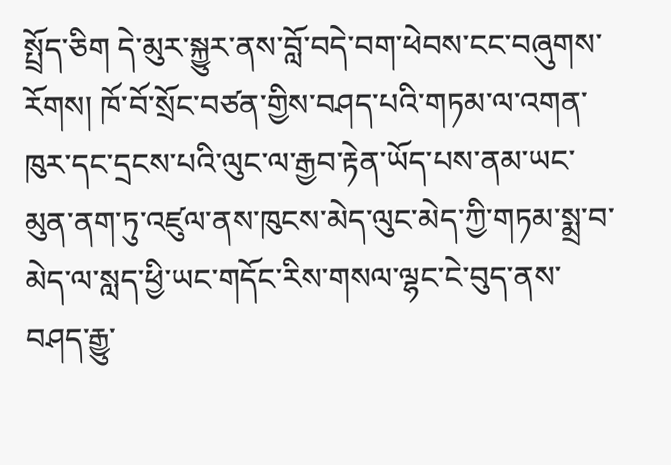སྤྲོད་ཅིག དེ་མུར་སྐྱུར་ནས་བློ་བདེ་བག་ཕེབས་ངང་བཞུགས་རོགས། ཁོ་བོ་སྲོང་བཙན་གྱིས་བཤད་པའི་གཏམ་ལ་འགན་ཁུར་དང་དྲངས་པའི་ལུང་ལ་རྒྱབ་རྟེན་ཡོད་པས་ནམ་ཡང་མུན་ནག་ཏུ་འཛུལ་ནས་ཁུངས་མེད་ལུང་མེད་ཀྱི་གཏམ་སྨྲ་བ་མེད་ལ་སླད་ཕྱི་ཡང་གདོང་རིས་གསལ་ལྷང་ངེ་བུད་ནས་བཤད་རྒྱུ་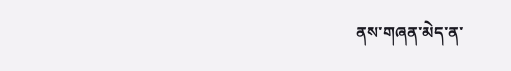ནས་གཞན་མེད་ན་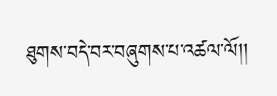ཐུགས་བདེ་བར་བཞུགས་པ་འཚལ་ལོ།།